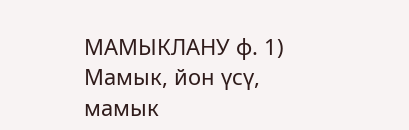МАМЫКЛАНУ ф. 1) Мамык, йон үсү, мамык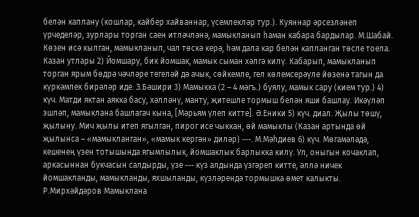белән каплану (кошлар, кайбер хайваннар, үсемлекләр тур.). Куяннар әрсезләнеп үрчеделәр, зурлары торган саен итләчләнә, мамыкланып һаман кабара бардылар. М.Шабай. Көзен исә кылган, мамыкланып, чал төскә керә, һәм дала кар белән капланган төсле тоела. Казан утлары 2) Йомшару, бик йомшак, мамык сыман хәлгә килү. Кабарып, мамыкланып торган ярым бөдрә чәчләре тегеләй дә ачык, сөйкемле, гел көлемсерәүле йөзенә тагын да күркәмлек бирәләр иде. З.Бәшири 3) Мамыкка (2 – 4 мәгъ.) буялу, мамык сару (кием тур.) 4) күч. Матди яктан аякка басу, хәлләнү, манту, җитешле тормыш белән яши башлау. Икәүләп эшләп, мамыклана башлагач кына, [Мәрьям үлеп китте]. Ә.Еники 5) күч. диал. Җылы төшү, җылыну. Мич җылы итеп ягылган, пирог исе чыккан, өй мамыклы (Казан артында өй җылынса – «мамыкланган», «мамык кергән» диләр) ---. М.Мәһдиев 6) күч. Мөгамәләдә, кешенең үзен тотышында ягымлылык, йомшаклык барлыкка килү. Ул, оныгын кочаклап, аркасыннан букчасын салдырды, үзе --- күз алдында үзгәреп китте, әллә ничек йомшакланды, мамыкланды, яхшыланды, күзләрендә тормышка өмет калыкты. Р.Мирхәйдәров Мамыклана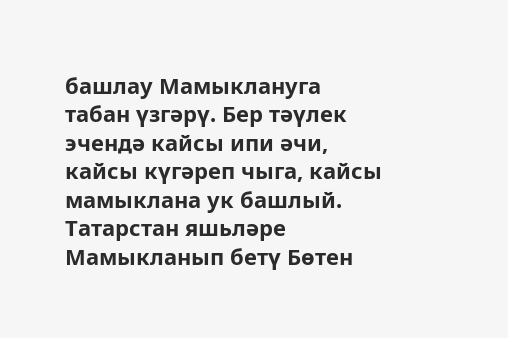башлау Мамыклануга табан үзгәрү. Бер тәүлек эчендә кайсы ипи әчи, кайсы күгәреп чыга, кайсы мамыклана ук башлый. Татарстан яшьләре Мамыкланып бетү Бөтен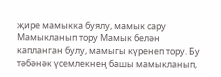җире мамыкка буялу, мамык сару Мамыкланып тору Мамык белән капланган булу, мамыгы күренеп тору. Бу тәбәнәк үсемлекнең башы мамыкланып,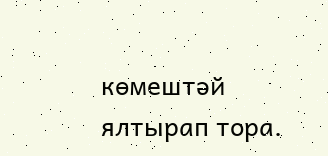көмештәй ялтырап тора.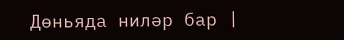Дөньяда ниләр бар |